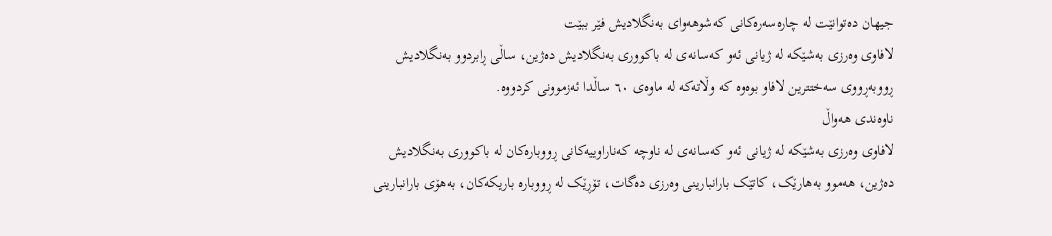جیهان دەتوانێت لە چارەسەرەکانی کەشوهەوای بەنگلادیش فێر ببێت
لافاوی وەرزی بەشێکە لە ژیانی ئەو کەسانەی لە باکووری بەنگلادیش دەژین، ساڵی ڕابردوو بەنگلادیش ڕووبەڕووی سەختترین لافاو بوەوە کە وڵاتەکە لە ماوەی ٦٠ ساڵدا ئەزموونی کردووە.
ناوەندی هەواڵ
لافاوی وەرزی بەشێکە لە ژیانی ئەو کەسانەی لە ناوچە کەناراوییەکانی ڕووبارەکان لە باکووری بەنگلادیش دەژین، هەموو بەهارێک، کاتێک بارانبارینی وەرزی دەگات، تۆڕێک لە ڕووبارە باریکەکان، بەهۆی بارانبارینی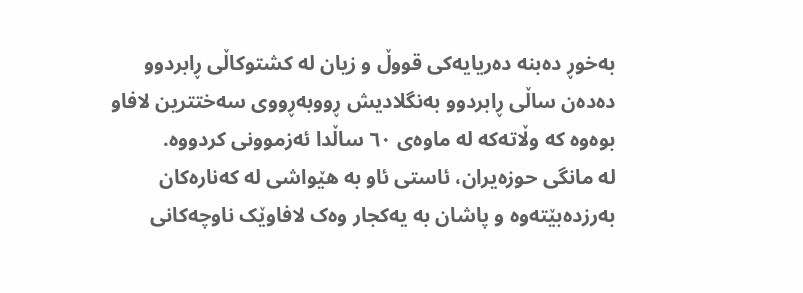بەخوڕ دەبنە دەریایەکی قووڵ و زیان لە کشتوکاڵی ڕابردوو دەدەن ساڵی ڕابردوو بەنگلادیش ڕووبەڕووی سەختترین لافاو بوەوە کە وڵاتەکە لە ماوەی ٦٠ ساڵدا ئەزموونی کردووە.
لە مانگی حوزەیران، ئاستی ئاو بە هێواشی لە کەنارەکان بەرزدەبێتەوە و پاشان بە یەکجار وەک لافاوێک ناوچەکانی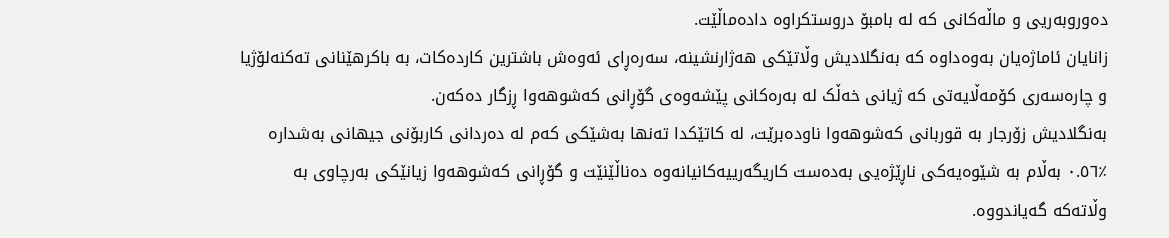دەوروبەریی و ماڵەکانی کە لە بامبۆ دروستکراوە دادەماڵێت.
زانایان ئاماژەیان بەوەداوە کە بەنگلادیش وڵاتێکی هەژارنشینە، سەرەڕای ئەوەش باشترین کاردەکات، بە باکرهێنانی تەکنەلۆژیا و چارەسەری کۆمەڵایەتی کە ژیانی خەڵک لە بەرەکانی پێشەوەی گۆڕانی کەشوهەوا ڕزگار دەکەن.
بەنگلادیش زۆرجار بە قوربانی کەشوهەوا ناودەبرێت، لە کاتێکدا تەنها بەشێکی کەم لە دەردانی کاربۆنی جیهانی بەشدارە ٪٠.٥٦ بەڵام بە شێوەیەکی ناڕێژەیی بەدەست کاریگەرییەکانیانەوە دەناڵێنێت و گۆڕانی کەشوهەوا زیانێکی بەرچاوی بە وڵاتەکە گەیاندووە.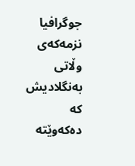جوگرافیا نزمەکەی وڵاتی بەنگلادیش کە دەکەوێتە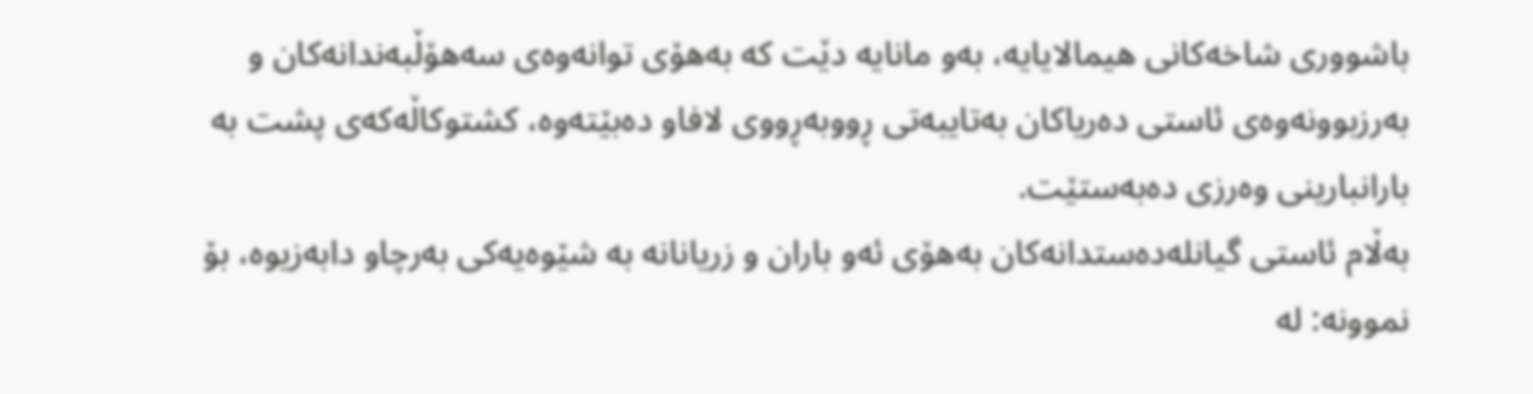باشووری شاخەکانی هیمالایایە، بەو مانایە دێت کە بەهۆی توانەوەی سەهۆڵبەندانەکان و بەرزبوونەوەی ئاستی دەریاکان بەتایبەتی ڕووبەڕووی لافاو دەبێتەوە، کشتوکاڵەکەی پشت بە بارانبارینی وەرزی دەبەستێت.
بەڵام ئاستی گیانلەدەستدانەکان بەهۆی ئەو باران و زریانانە بە شێوەیەکی بەرچاو دابەزیوە، بۆ نموونە: لە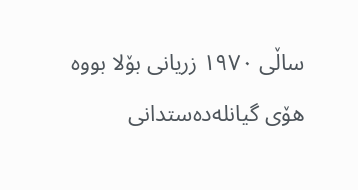ساڵی ١٩٧٠ زریانی بۆلا بووە هۆی گیانلەدەستدانی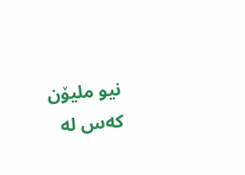نیو ملیۆن کەس لە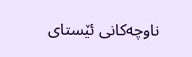ناوچەکانی ئێستای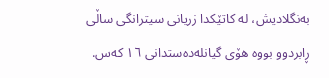بەنگلادیش، لە کاتێکدا زریانی سیترانگی ساڵی ڕابردوو بووە هۆی گیانلەدەستدانی ١٦ کەس.